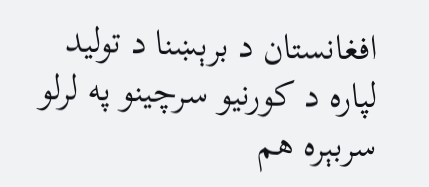افغانستان د برېښنا د توليد لپاره د کورنيو سرچينو په لرلو سربېره هم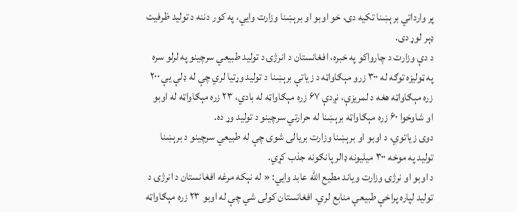پر وارداتي برېښنا تکيه دی، خو اوبو او برېښنا وزارت وايي، په کور دننه د توليد ظرفیت ډېر لوړ دی.
د دې وزارت د چارواکو په خبره، افغانستان د انرژۍ د توليد طبيعي سرچينو په لرلو سره په ټولیزه توګه له ۳۰۰ زرو مېګاواټه د زياتې برېښنا د توليد وړتيا لري چې له ډلې يې ۲۰۰ زره مېګاواټه هغه د لمريزې، نږدې ۶۷ زره مېګاواټه له بادي، ۲۳ زره مېګاواټه له اوبو او شاوخوا ۶۰ زره مېګاواټه برېښنا له حرارتي سرچينو د توليد وړ ده.
دوی زياتوي، د اوبو او برېښنا وزارت بریالی شوی چې له طبيعي سرچينو د برېښنا توليد په موخه ۳۰۰ ميليونه ډالر پانګونه جذب کړي.
د اوبو او نرژۍ وزارت وياند مطیع الله عابد وايي: « له نېکه مرغه افغانستان د انرژۍ د تولید لپاره پراخې طبیعي منابع لري. افغانستان کولی شي چې له اوبو ۲۳ زره مېګاواټه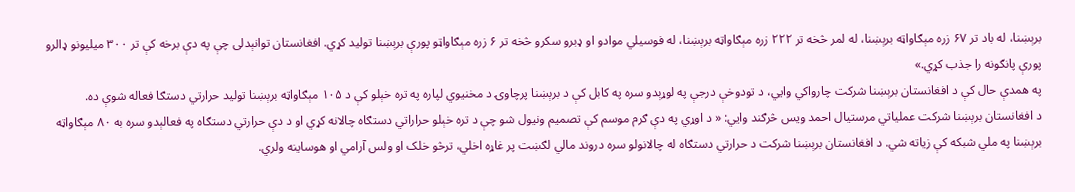برېښنا، له باد تر ۶۷ زره مېګاواټه برېښنا، له لمر څخه تر ۲۲۲ زره مېګاواټه برېښنا، له فوسیلي موادو او ډبرو سکرو څخه تر ۶ زره مېګاواټو پورې برېښنا تولید کړي. افغانستان توانېدلی چې په دې برخه کې تر ۳۰۰ میلیونو ډالرو پورې پانګونه را جذب کړي.»
په همدې حال کې د افغانستان برېښنا شرکت چارواکي وايي، د تودوخې درجې په لوړېدو سره په کابل کې د برېښنا پرچاوۍ د مخنيوي لپاره په تره خېلو کې د ۱۰۵ مېګاواټه برېښنا توليد حرارتي دستګا فعاله شوې ده.
د افغانستان برېښنا شرکت عملياتي مرستيال احمد ويس څرګند وايي: « د اوړي په دې ګرم موسم کې تصمیم ونیول شو چې د تره خېلو حراراتي دستګاه چالانه کړي او د دې حرارتي دستګاه په فعالېدو سره به ۸۰ مېګاواټه برېښنا په ملي شبکه کې زیاته شي. د افغانستان برېښنا شرکت د حرارتي دستګاه له چالانولو سره دروند مالي لګښت پر غاړه اخلي، ترڅو خلک او ولس آرامي او هوساینه ولري.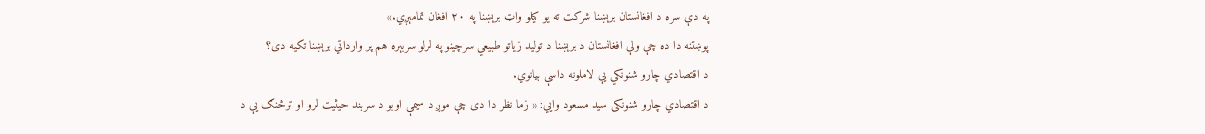په دې سره د افغانستان برېښنا شرکت ته یو کیلو واټ برېښنا په ۲۰ افغان تمامېږي.»
پوښتنه دا ده چې ولې افغانستان د برېښنا د توليد زياتو طبيعي سرچينو په لرلو سربېره هم پر وارداتي برېښنا تکيه دی؟
د اقتصادي چارو شنونکي يې لاملونه داسې بيانوي.
د اقتصادي چارو شنونکی سید مسعود وايي: « زما نظر دا دی چې موږ د سیمې اوبو د سربند حیثیت لرو او ترڅنګ یې د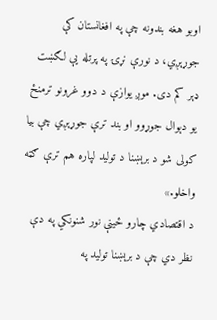اوبو هغه بندونه چې په افغانستان کې جوړېږي، د نورې نړۍ په پرتله یې لګښت ډېر کم دی. موږ یوازې د دوو غرونو ترمنځ یو دېوال جوړوو او بند ترې جوړېږي چې بیا کولی شو د برېښنا د تولید لپاره هم ترې ګټه واخلو.»
د اقتصادي چارو ځينې نور شنونکي په دې نظر دي چې د برېښنا توليد په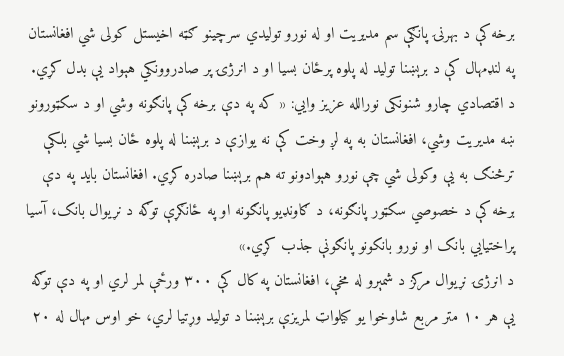برخه کې د بهرنۍ پانګې سم مديريت او له نورو توليدي سرچينو ګټه اخيستل کولی شي افغانستان په لنډمهال کې د برېښنا توليد له پلوه پرځان بسيا او د انرژۍ پر صادروونکي هېواد يې بدل کړي.
د اقتصادي چارو شنونکی نورالله عزیز وايي: « که په دې برخه کې پانګونه وشي او د سکټورونو ښه مدیریت وشي، افغانستان به په لږ وخت کې نه یوازې د برېښنا له پلوه ځان بسیا شي بلکې ترڅنګ به یې وکولی شي چې نورو هېوادونو ته هم برېښنا صادره کړي. افغانستان باید په دې برخه کې د خصوصي سکټور پانګونه، د ګاونډیو پانګونه او په ځانګړې توګه د نړیوال بانک، آسیا پراختیايي بانک او نورو بانکونو پانګونې جذب کړي.»
د انرژۍ نړيوال مرکز د شمېرو له مخې، افغانستان په کال کې ۳۰۰ ورځې لمر لري او په دې توګه يې هر ۱۰ متر مربع شاوخوا يو کيلواټ لمريزې برېښنا د توليد وړتيا لري، خو اوس مهال له ۲۰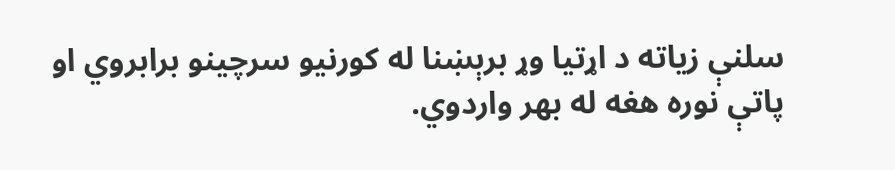سلنې زياته د اړتيا وړ برېښنا له کورنيو سرچينو برابروي او پاتې نوره هغه له بهر واردوي.